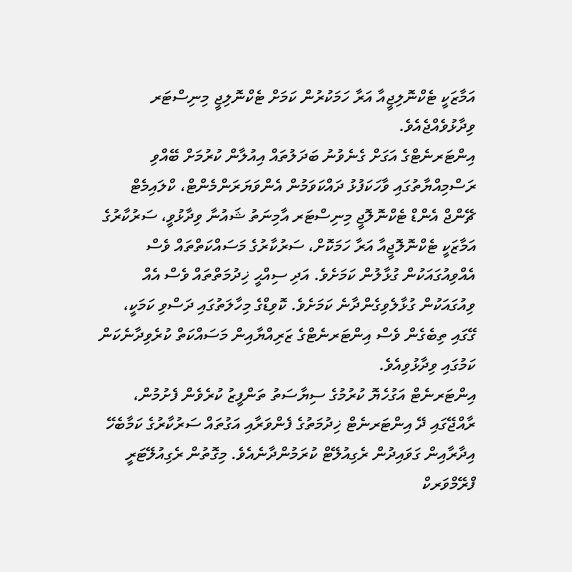އަމާޒަކީ ޓެކްނޮލިޖީއާ އަރާ ހަމަކުރުން ކަމަށް ޓެކްނޮލިޖީ މިނިސްޓަރ ވިދާޅުވެއްޖެއެވެ.
އިންޓަރނެޓްގެ އަގަށް ގެނެވުނު ބަދަލުތައް އިއުލާން ކުރުމަށް ބޭއްވި ރަސްމިއްޔާތުގައި ވާހަކަފުޅު ދައްކަވަމުން އެންވަޔަރަންމެންޓް، ކްލައިމެޓް ޗޭންޖް އެންޑް ޓެކްނޮލޮޖީ މިނިސްޓަރ އާމިނަތު ޝައުނާ ވިދާޅުވީ، ސަރުކާރުގެ އަމާޒަކީ ޓެކްނޮލޮޖީއާ އަރާ ހަމަކޮށް، ސަރުކާރުގެ މަސައްކަތްތައް ވެސް އެއްވިއުގައަކުން ގުޅާލުން ކަމަށެވެ. އަދި ސިއްޙީ ޚިދުމަތްތައް ވެސް އެއް ވިއުގައަކުން ގުޅާލެވިގެންދާނެ ކަމަށެވެ. ކޮވިޑްގެ މިހާލަތުގައި ދަސްވި ކަމަކީ، ގޭގައި ތިބެގެން ވެސް އިންޓަރނެޓްގެ ޒަރިއްޔާއިން މަސައްކަތް ކުރެވިދާނެކަން ކަމުގައި ވިދާޅުވިއެވެ.
އިންޓަރނެޓް އަގުހެޔޮ ކުރުމުގެ ސިޔާސަތު ތަންފީޒު ކުރެވެން ފެށުމުން، ރާއްޖޭގައި ދޭ އިންޓަރނެޓް ޚިދުމަތުގެ ފެންވަރާއި އަގުތައް ސަރުކާރުގެ ކަމާބެހޭ އިދާރާއިން ގަވައިދުން ރެގިއުލޭޓް ކުރަމުންދާނެއެވެ. މިގޮތުން ރެގިއުލޭޓަރީ ފްރޭމްވަރކް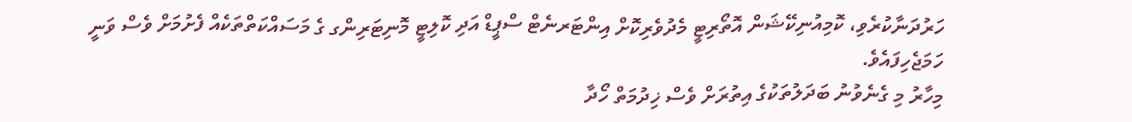ހަރުދަނާކުރެވި، ކޮމިއުނިކޭޝަން އޮތޯރިޓީ މެދުވެރިކޮށް އިންޓަރނެޓް ސްޕީޑް އަދި ކޮލިޓީ މޮނިޓަރިންގ ގެ މަސައްކަތްތަކެއް ފެށުމަށް ވެސް ވަނީ ހަމަޖެހިފައެވެ.
މިހާރު މި ގެނެވުނު ބަދަލުތަކުގެ އިތުރަށް ވެސް ޚިދުމަތް ހޯދާ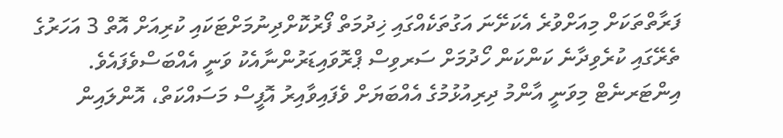ފަރާތްތަކަށް މިއަށްވުރެ އެކަށޭނަ އަގުތަކެއްގައި ޚިދުމަތް ފޯރުކޮށްދިނުމަށްޓަކައި ކުރިއަށް އޮތް 3 އަހަރުގެ ތެރޭގައި ކުރެވިދާނެ ކަންކަން ހޯދުމަށް ސަރވިސް ޕްރޮވައިޑަރުންނާއެކު ވަނީ އެއްބަސްވެފައެވެ.
އިންޓަރނެޓް މިވަނީ އާންމު ދިރިއުޅުމުގެ އެއްބަޔަށް ވެފައިވާއިރު އޮފީސް މަސައްކަތް، އޮންލައިން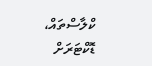ކްލާސްތައް، ޑޮކްޓަރަށް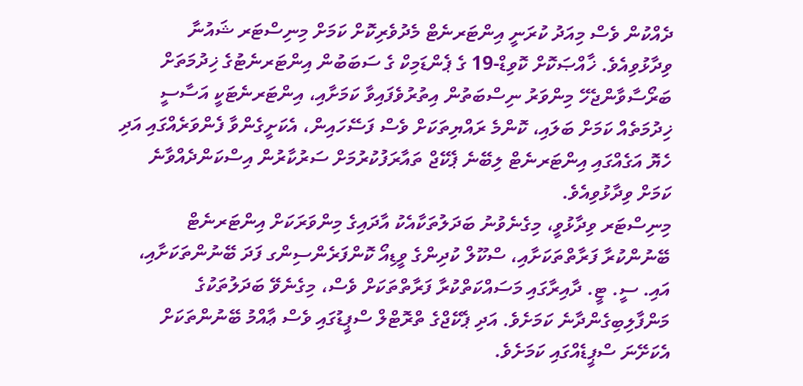ދެއްކުން ވެސް މިއަދު ކުރަނީ އިންޓަރނެޓް މެދުވެރިކޮށް ކަމަށް މިނިސްޓަރ ޝައުނާ ވިދާޅުވިއެވެ. ޚާއްޞަކޮށް ކޮވިޑް-19 ގެ ޕެންޑަމިކް ގެ ސަބަބުން އިންޓަރނެޓުގެ ޚިދުމަތަށް ބަރޯސާވާންޖެހޭ މިންވަރު ނިސްބަތުން އިތުރުވެފައިވާ ކަމަށާއި، އިންޓަރނެޓަކީ އަސާސީ ޚިދުމަތެއް ކަމަށް ބަލައި، ކޮންމެ ރައްޔިތަކަށް ވެސް ފަސޭހައިން، އެކަށީގެންވާ ފެންވަރެއްގައި އަދި ހެޔޮ އަގެއްގައި އިންޓަރނެޓް ލިބޭނެ ޕެކޭޖް ތައާރަފުކުރުމަށް ސަރުކާރުން އިސްކަންދެއްވާނެ ކަމަށް ވިދާޅުވިއެވެ.
މިނިސްޓަރ ވިދާޅުވީ، މިގެނެވުނު ބަދަލުތަކާއެކު އާދައިގެ މިންވަރަކަށް އިންޓަރނެޓް ބޭނުންކުރާ ފަރާތްތަކަށާއި، ސްކޫލް ކުދިންގެ ވީޑިއޯ ކޮންފަރެންސިންގ ފަދަ ބޭނުންތަކަށާއި، އައި. ސީ. ޓީ. ދާއިރާގައި މަސައްކަތްކުރާ ފަރާތްތަކަށް ވެސް، މިގެނެވޭ ބަދަލުތަކުގެ މަންފާލިބިގެންދާނެ ކަމަށެވެ. އަދި ޕެކޭޖްގެ ތްރޮޓްލް ސްޕީޑުގައި ވެސް ޢާއްމު ބޭނުންތަކަށް އެކަށޭނަ ސްޕީޑެއްގައި ކަމަށެވެ.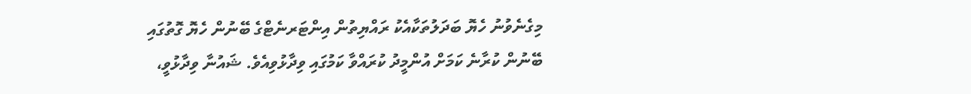މިގެނެވުނު ހެޔޮ ބަދަލުތަކާއެކު ރައްޔިތުން އިންޓަރނެޓްގެ ބޭނުން ހެޔޮ ގޮތުގައި ބޭނުން ކުރާނެ ކަމަށް އުންމީދު ކުރައްވާ ކަމުގައި ވިދާޅުވިއެވެ. ޝައުނާ ވިދާޅުވީ،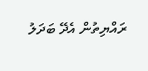ރައްޔިތުން އެދޭ ބަދަލު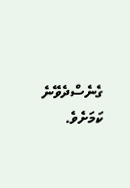ގެނެސްދެވޭނެ ކަމަށެވެ.